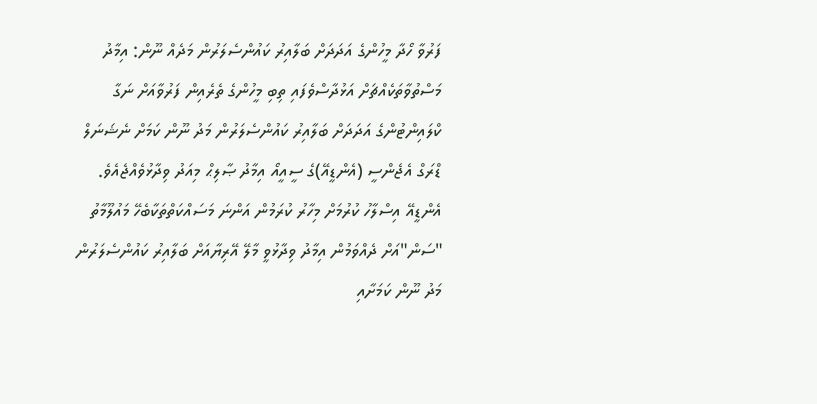ފަރުވާ ހޯދާ މީހުންގެ އަދަދަށް ބަލާއިރު ކައުންސެލަރުން މަދެއް ނޫން: އިމާދު
މަސްތުވާތަކެއްޗަށް އަޅުދާސްވެފައި ތިބި މީހުންގެ ތެރެއިން ފަރުވާއަށް ނަގާ ކްލައިންޓުންގެ އަދަދަށް ބަލާއިރު ކައުންސެލަރުން މަދު ނޫން ކަމަށް ނެޝަނަލް ޑްރަގް އެޖެންސީ (އެންޑީއޭ)ގެ ސީއީއޯ އިމާދު ޞާލިޙް މިއަދު ވިދާޅުވެއްޖެއެވެ. އެންޑީއޭ އިސްލާހު ކުރުމަށް މިހާރު ކުރަމުން އަންނަ މަސައްކަތްތަކާބެހޭ މައުލޫމާތު "ސަން"އަށް ދެއްވަމުން އިމާދު ވިދާޅުވީ މާލޭ އޭރިޔާއަށް ބަލާއިރު ކައުންސެލަރުން މަދު ނޫން ކަމަށާއި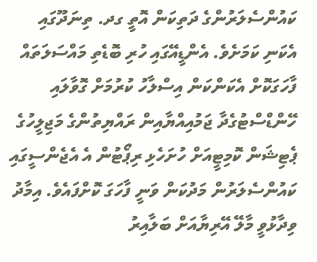ކައުންސެލަރުންގެ ދަތިކަން އޮތީ ގދ. ތިނަދޫގައި އެކަނި ކަމަށެވެ. އެންޑީއޭގައި ހުރި ބޮޑެތި މައްސަލަތައް ފާހަގަކޮށް އެކަންކަން އިސްލާހު ކުރުމަށް ގޮވާލައި ހޭންޑްސްޓުގެދާ ޖަމުއިއްޔާއިން ރައްޔިތުންގެ މަޖިލީހުގެ ޕެޓިޝަން ކޮމިޓީއަށް ހުށަހެޅި ރިޕޯޓުން އެ އެޖެންސީގައި ކައުންސެލަރުން މަދުކަން ވަނީ ފާހަގަ ކޮށްފައެވެ. އިމާދު ވިދާޅުވީ މާލޭ އޭރިޔާއަށް ބަލާއިރު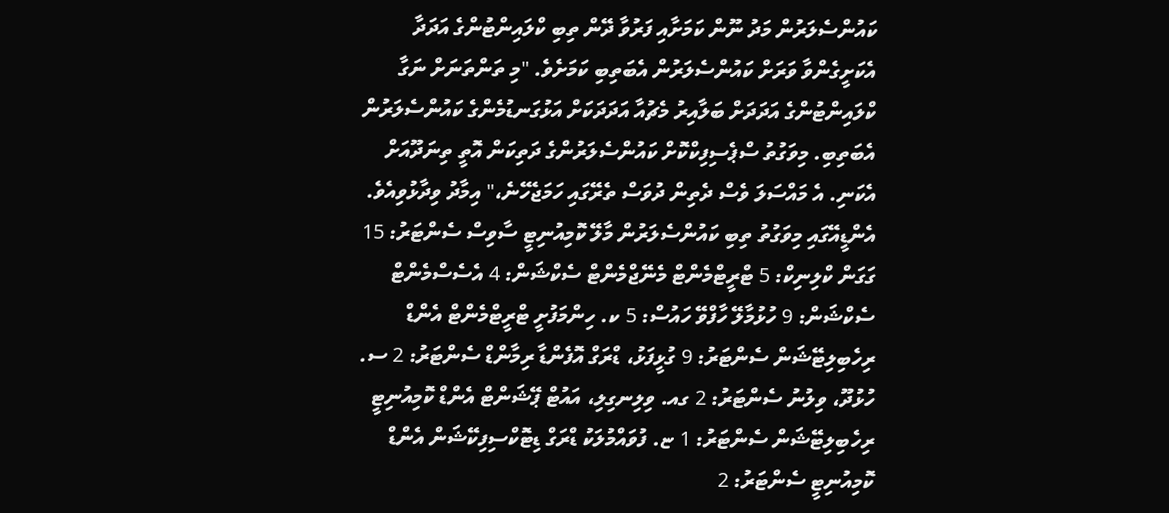ކައުންސެލަރުން މަދު ނޫން ކަމަށާއި ފަރުވާ ދޭން ތިބި ކްލައިންޓުންގެ އަދަދާ އެކަށީގެންވާ ވަރަށް ކައުންސެލަރުން އެބަތިބި ކަމަށެވެ. "މި ތަންތަނަށް ނަގާ ކްލައިންޓުންގެ އަދަދަށް ބަލާއިރު މެޗުއާ އަދަދަކަށް އަޅުގަނޑުމެންގެ ކައުންސެލަރުން އެބަތިބި. މިވަގުތު ސްޕެސިފިކްކޮށް ކައުންސެލަރުންގެ ދަތިކަން އޮތީ ތިނަދޫއަށް އެކަނި. އެ މައްސަލަ ވެސް ދެތިން ދުވަސް ތެރޭގައި ހަމަޖެހޭނެ،" އިމާދު ވިދާޅުވިއެވެ. އެންޑީއޭގައި މިވަގުތު ތިބި ކައުންސެލަރުން މާލޭ ކޮމިއުނިޓީ ސާވިސް ސެންޓަރު: 15 ގަގަން ކްލިނިކް: 5 ޓްރީޓްމެންޓް މެނޭޖްމެންޓް ސެކްޝަން: 4 އެސެސްމެންޓް ސެކްޝަން: 9 ހުޅުމާލޭ ހާފްވޭ ހައުސް: 5 ކ. ހިންމަފުށީ ޓްރީޓްމެންޓް އެންޑް ރިހެބިލިޓޭޝަން ސެންޓަރު: 9 ގުޅީފަޅު، ޑްރަގް އޮފެންޑާ ރިމާންޑް ސެންޓަރު: 2 ސ. ހުޅުދޫ، ވިލުނު ސެންޓަރު: 2 ގއ. ވިލިނގިލި، އައުޓް ޕޭޝަންޓް އެންޑް ކޮމިއުނިޓީ ރިހެބިލިޓޭޝަން ސެންޓަރު: 1 ޏ. ފުވައްމުލަކު ޑްރަގް ޑިޓޮކްސިފިކޭޝަން އެންޑް ކޮމިއުނިޓީ ސެންޓަރު: 2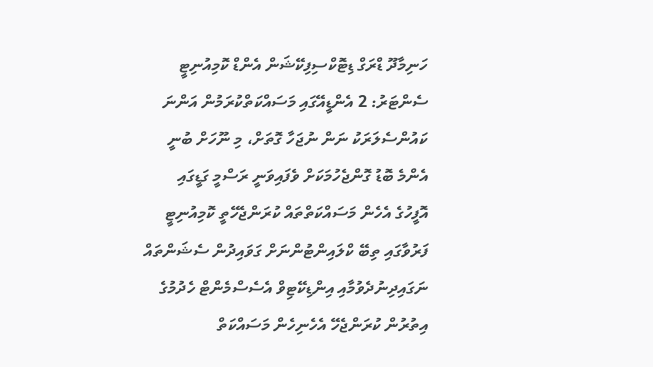ހަނިމާދޫ ޑްރަގް ޑިޓޮކްސިފިކޭޝަން އެންޑް ކޮމިއުނިޓީ ސެންޓަރު: 2 އެންޑީއޭގައި މަސައްކަތްކުރަމުން އަންނަ ކައުންސެލަރަކު ނަން ނުޖަހާ ގޮތަށް، މި ނޫހަށް ބުނީ އެންމެ ބޮޑު ގޮންޖެހުމަކަށް ވެފައިވަނީ ރަސްމީ ގަޑީގައި އޮފީހުގެ އެހެން މަސައްކަތްތައް ކުރަންޖެހޭތީ ކޮމިއުނިޓީ ފަރުވާގައި ތިބޭ ކްލައިންޓުންނަށް ގަވައިދުން ސެޝަންތައް ނަގައިދިނުދެވުމާއި އިންޑިކޭޓިވް އެސެސްމެންޓް ހެދުމުގެ އިތުރުން ކުރަންޖެހޭ އެހެނިހެން މަސައްކަތް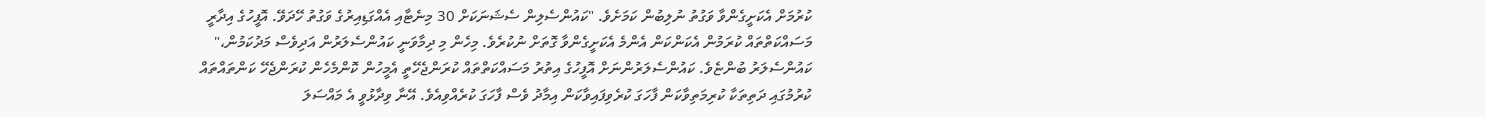ކުރުމަށް އެކަށީގެންވާ ވަގުތު ނުލިބުން ކަމަށެވެ. "ކައުންސެލިން ސެޝަނަކަށް 30 މިނެޓާއި އެއްގަޑިއިރުގެ ވަގުތު ހޭދަވޭ. އޮފީހުގެ އިދާރީ މަސައްކަތްތައް ކުރަމުން އެކަންކަން އެންމެ އެކަށީގެންވާ ގޮތަށް ނުކުރެވެ. މިހެން މި ދިމާވަނީ ކައުންސެލަރުން އަދިވެސް މަދުކަމުން،" ކައުންސެލަރު ބުންޏެވެ. ކައުންސެލަރުންނަށް އޮފީހުގެ އިތުރު މަސައްކަތްތައް ކުރަންޖެހޭތީ އެމީހުން ކޮންމެހެން ކުރަންޖެހޭ ކަންތައްތައް ކުރުމުގައި ދަތިތަކާ ކުރިމަތިވާކަން ފާހަގަ ކުރެވިފައިވާކަން އިމާދު ވެސް ފާހަގަ ކުރެއްވިއެވެ. އޭނާ ވިދާޅުވީ އެ މައްސަލަ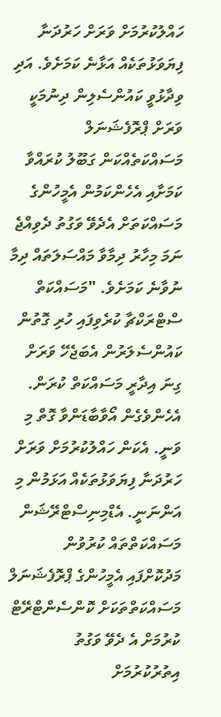ހައްލުކުރުމަށް ވަރަށް ހަރުދަނާ ފިޔަވަޅުތަކެއް އަޅާނެ ކަމަށެވެ. އަދި ވިދާޅުވީ ކައުންސެލިން ދިނުމަކީ ވަރަށް ޕްރޮފެޝަނަލް މަސައްކަތެއްކަން ގަބޫލު ކުރައްވާ ކަމަށާއި އެހެންކަމުން އެމީހުންގެ މަސައްކަތަށް އެދެވޭ ވަގުތު ދެވިއްޖެ ނަމަ މިހާރު ދިމާވާ މައްސަލަތައް ދިމާ ނުވާނެ ކަމަށެވެ. "މަސައްކަތް ސްޓްރަކްޗާ ކުރެވިފައި ހުރި ގޮތުން ކައުންސެލަރުން އެބަޖެހޭ ވަރަށް ގިނަ އިދާރީ މަސައްކަތް ކުރަން. އެހެންވެގެން އޯވާބާޑަންވާ ގޮތް މި ވަނީ. އެކަން ހައްލުކުރުމަށް ވަރަށް ހަރުދަނާ ފިޔަވަޅުތަކެއް އަޅަމުން މި އަންނަނީ. އެޑްމިނިސްޓްރޭޝަން މަސައްކަތްތައް ކުރުވުން މަދުކޮށްފައި އެމީހުންގެ ޕްރޮފެޝަނަލް މަސައްކަތްތަކަށް ކޮންސެންޓްރޭޓް ކުރުމަށް އެ ދެވޭ ވަގުތު އިތުރުކުރުމަށް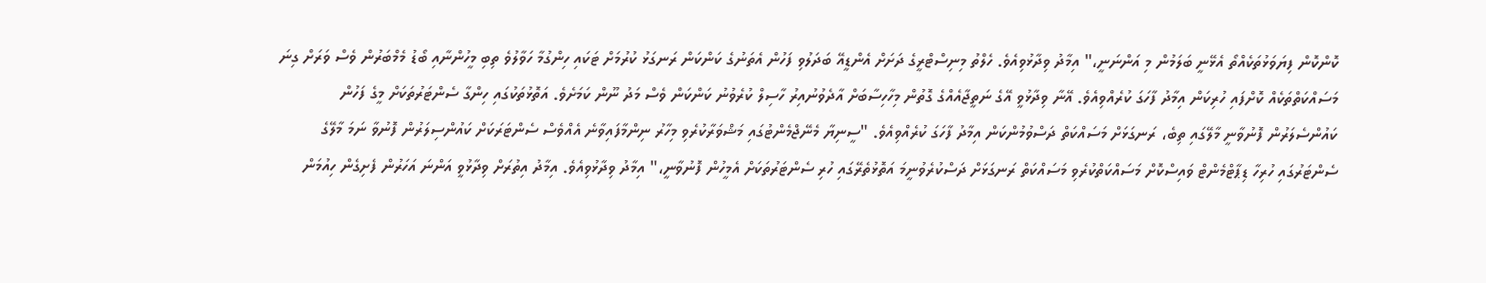ކޮންކޮން ފިޔަވަޅުތަކެއްތޯ އެޅޭނީ ބަލަމުން މި އަންނަނީ،" އިމާދު ވިދާޅުވިއެވެ. ހެލްތު މިނިސްޓްރީގެ ދަށަށް އެންޑީއޭ ބަދަލުވި ފަހުން އެތަނުގެ ކަންކަން ރަނގަޅު ކުރުމަށް ޓަކައި ހިންގުމާ ހަވާލުވެ ތިބި މީހުންނާއި ބޯޑު މެމްބަރުން ވެސް ވަރަށް ގިނަ މަސައްކަތްތަކެއް ކޮށްފައި ހުރިކަން އިމާދު ފާހަގަ ކުރެއްވިއެވެ. އޭނާ ވިދާޅުވީ އޭގެ ނަތީޖާއެއްގެ ގޮތުން މިހާހިސާބަށް އާދެވުނުއިރު ހާސިލް ކުރެވުނު ކަންކަން ވެސް މަދު ނޫން ކަމަށެވެ. އަތޮޅުތަކުގައި ހިންގާ ސެންޓަރުތަކަށް މީގެ ފަހުން ކައުންސެލަރުން ފޮނުވާނީ މާލޭގައި ތިބެ، ރަނގަޅަށް މަސައްކަތް ދަސްވުމުންކަން އިމާދު ފާހަގަ ކުރެއްވިއެވެ. "ސީނިޔާ މެނޭޖްމެންޓުގައި މަޝްވަރާކުރެވި މިހާރު ނިންމާފައިވާނެ އެއްވެސް ސެންޓަރަކަށް ކައުންސިލަރުން ފޮނުވާ ނަމަ މާލޭގެ ސެންޓަރުގައި ހުރިހާ ޑިޕާޓްމެންޓް ވައިސްކޮށް މަސައްކަތްކުރެވި މަސައްކަތް ރަނގަޅަށް ދަސްކުރެވުނީމަ އަތޮޅުތެރޭގައި ހުރި ސެންޓަރުތަކަށް އެމީހުން ފޮނުވާނީ،" އިމާދު ވިދާޅުވިއެވެ. އިމާދު އިތުރަށް ވިދާޅުވީ އަންނަ އަހަރުން ފެށިގެން ހިއުމަން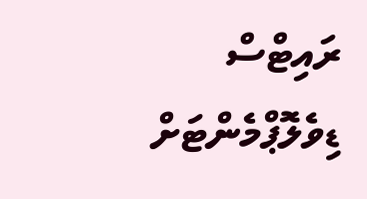ރައިޓްސް ޑިވެލޮޕްމެންޓަށް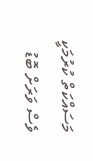މަސައްކަތް ކުރުމަކީ ވެސް ވަރަށް ބޮޑު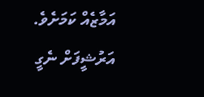އަމާޒެއް ކަމަށެވެ.
އަރުޝީފަށް ނެގީ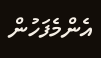އެންމެފަހުން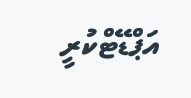އަޕްޑޭޓްކުރީ